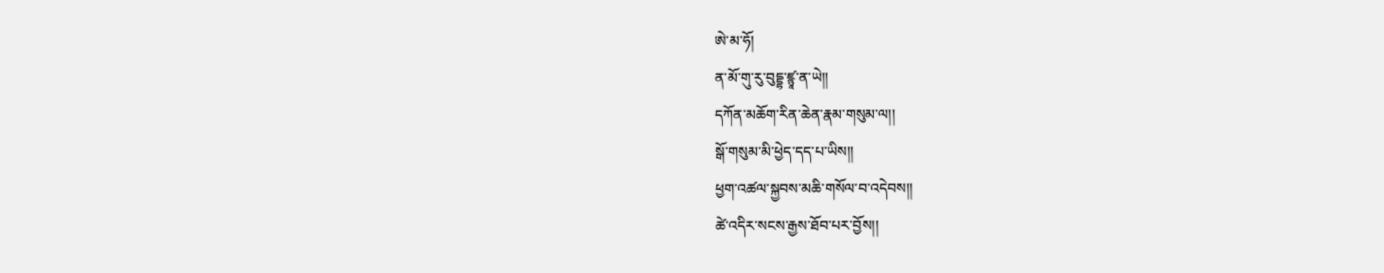ཨེ་མ་ཧོ།
ན་མོ་གུ་རུ་བུདྡྷ་ཛྙཱ་ན་ཡེ།།
དཀོན་མཆོག་རིན་ཆེན་རྣམ་གསུམ་ལ།།
སྒོ་གསུམ་མི་ཕྱེད་དད་པ་ཡིས།།
ཕྱག་འཚལ་སྐྱབས་མཆི་གསོལ་བ་འདེབས།།
ཚེ་འདིར་སངས་རྒྱས་ཐོབ་པར་བྱོས།།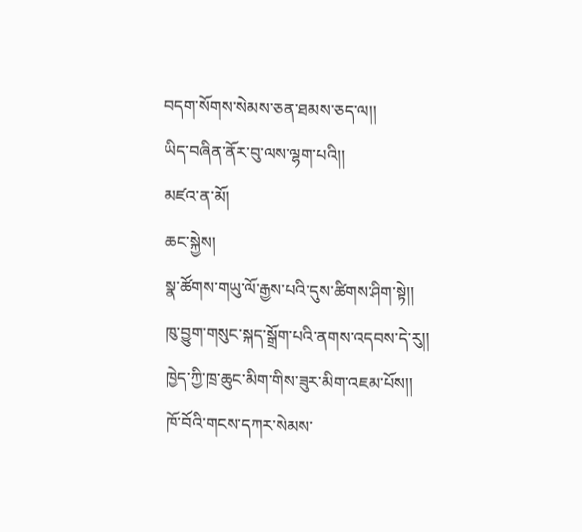བདག་སོགས་སེམས་ཅན་ཐམས་ཅད་ལ།།
ཡིད་བཞིན་ནོར་བུ་ལས་ལྷག་པའི།།
མཛའ་ན་མོ།
ཆང་སྐྱེས།
སྣ་ཚོགས་གཡུ་ལོ་རྒྱས་པའི་དུས་ཚིགས་ཤིག་སྟེ།།
ཁུ་བྱུག་གསུང་སྐད་སྒྲོག་པའི་ནགས་འདབས་དེ་རུ།།
ཁྱེད་ཀྱི་ཁྲ་ཆུང་མིག་གིས་ཟུར་མིག་འཇམ་པོས།།
ཁོ་བོའི་གངས་དཀར་སེམས་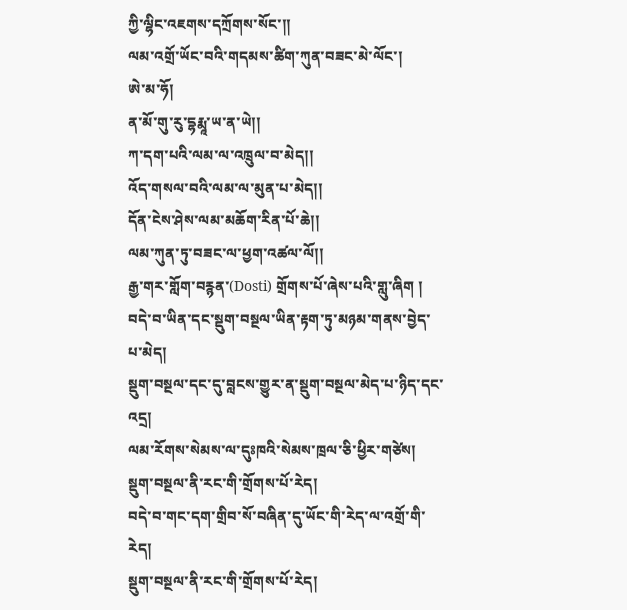ཀྱི་ལྷིང་འཇགས་དཀྲོགས་སོང་།།
ལམ་འགྲོ་ཡོང་བའི་གདམས་ཚིག་ཀུན་བཟང་མེ་ལོང་།
ཨེ་མ་ཧོ།
ན་མོ་གུ་རུ་དྷརྨཱ་ཡ་ན་ཡེ།།
ཀ་དག་པའི་ལམ་ལ་འཁྲུལ་བ་མེད།།
འོད་གསལ་བའི་ལམ་ལ་མུན་པ་མེད།།
དོན་ངེས་ཤེས་ལམ་མཆོག་རིན་པོ་ཆེ།།
ལམ་ཀུན་ཏུ་བཟང་ལ་ཕྱག་འཚལ་ལོ།།
རྒྱ་གར་གློག་བརྙན་(Dosti) གྲོགས་པོ་ཞེས་པའི་གླུ་ཞིག །
བདེ་བ་ཡིན་དང་སྡུག་བསྔལ་ཡིན་རྟག་ཏུ་མཉམ་གནས་བྱེད་པ་མེད།
སྡུག་བསྔལ་དང་དུ་བླངས་གྱུར་ན་སྡུག་བསྔལ་མེད་པ་ཉིད་དང་འདྲ།
ལམ་རོགས་སེམས་ལ་དུཿཁའི་སེམས་ཁྲལ་ཅི་ཕྱིར་གཙེས།
སྡུག་བསྔལ་ནི་རང་གི་གྲོགས་པོ་རེད།
བདེ་བ་གང་དག་གྲིབ་སོ་བཞིན་དུ་ཡོང་གི་རེད་ལ་འགྲོ་གི་རེད།
སྡུག་བསྔལ་ནི་རང་གི་གྲོགས་པོ་རེད།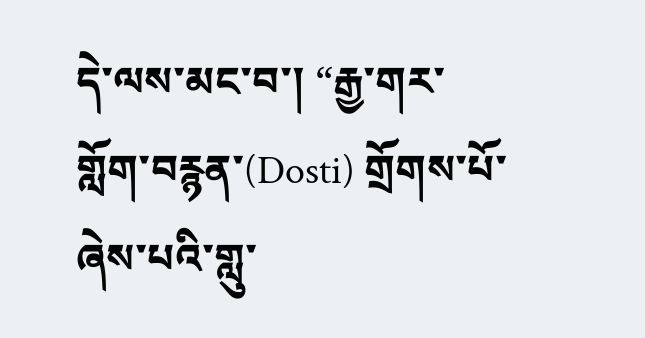དེ་ལས་མང་བ་། “རྒྱ་གར་གློག་བརྙན་(Dosti) གྲོགས་པོ་ཞེས་པའི་གླུ་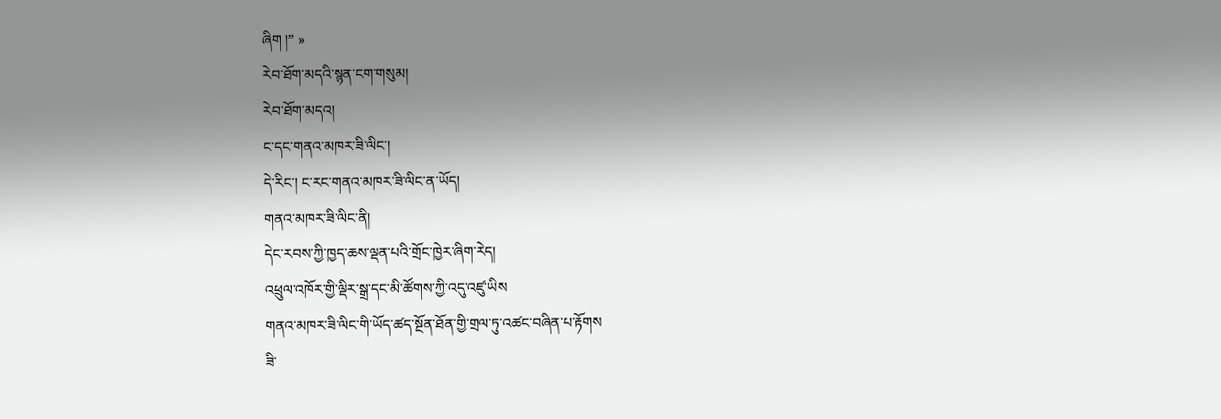ཞིག །” »
རེབ་ཐོག་མདའི་སྙན་ངག་གསུམ།
རེབ་ཐོག་མདའ།
ང་དང་གནའ་མཁར་ཟི་ལིང་།
དེ་རིང་། ང་རང་གནའ་མཁར་ཟི་ལིང་ན་ཡོད།
གནའ་མཁར་ཟི་ལིང་ནི།
དེང་རབས་ཀྱི་ཁྱད་ཆས་ལྡན་པའི་གྲོང་ཁྱེར་ཞིག་རེད།
འཕྲུལ་འཁོར་གྱི་ལྡིར་སྒྲ་དང་མི་ཚོགས་ཀྱི་འདུ་འཛུ་ཡིས
གནའ་མཁར་ཟི་ལིང་གི་ཡོད་ཚད་སྔོན་ཐོན་གྱི་གྲལ་ཏུ་འཚང་བཞིན་པ་རྟོགས
ཟི་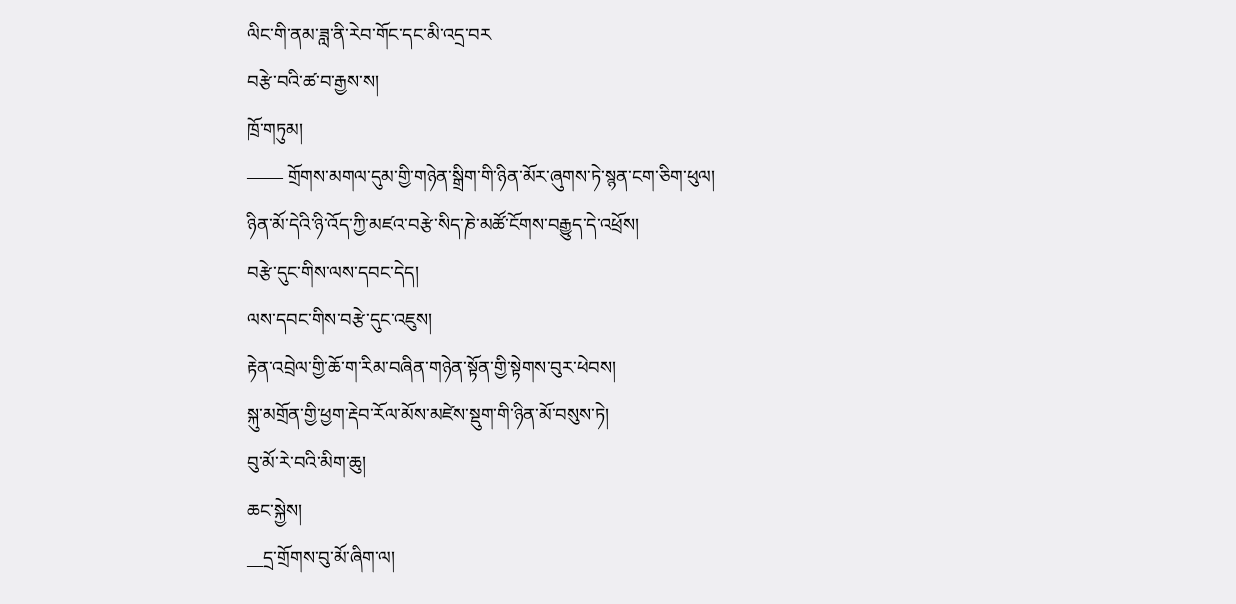ལིང་གི་ནམ་ཟླ་ནི་རེབ་གོང་དང་མི་འདྲ་བར
བརྩེ་བའི་ཚ་བ་རྒྱས་ས།
ཁྲོ་གཏུམ།
—— གྲོགས་མགལ་དུམ་གྱི་གཉེན་སྒྲིག་གི་ཉིན་མོར་ཞུགས་ཏེ་སྙན་ངག་ཅིག་ཕུལ།
ཉིན་མོ་དེའི་ཉི་འོད་ཀྱི་མཛའ་བརྩེ་སིད་ཎེ་མཚོ་ངོགས་བརྒྱུད་དེ་འཕྲོས།
བརྩེ་དུང་གིས་ལས་དབང་དེད།
ལས་དབང་གིས་བརྩེ་དུང་འཇུས།
རྟེན་འབྲེལ་གྱི་ཆོ་ག་རིམ་བཞིན་གཉེན་སྟོན་གྱི་སྟེགས་བུར་ཕེབས།
སྐུ་མགྲོན་གྱི་ཕྱག་རྡེབ་རོལ་མོས་མཛེས་སྡུག་གི་ཉིན་མོ་བསུས་ཏེ།
བུ་མོ་རེ་བའི་མིག་ཆུ།
ཆང་སྐྱེས།
__དྲ་གྲོགས་བུ་མོ་ཞིག་ལ།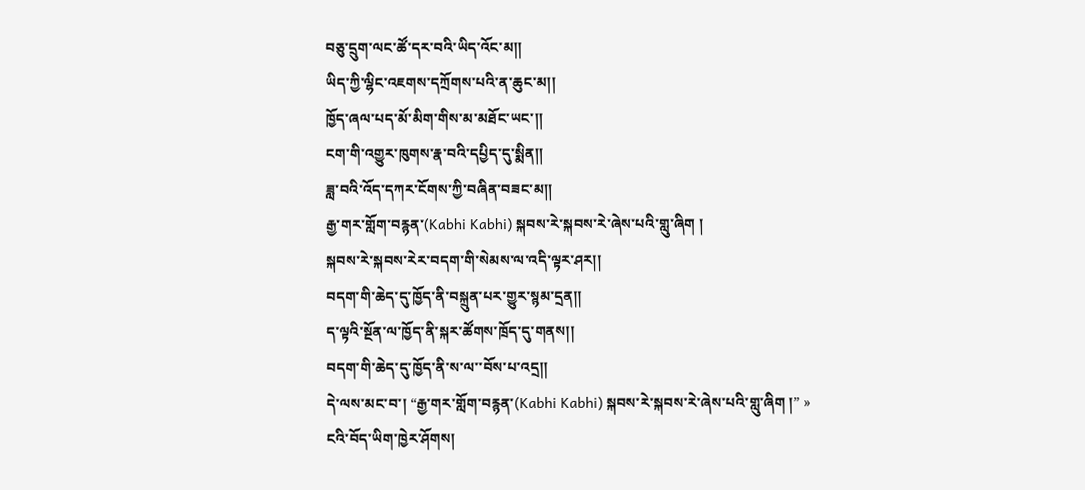བཅུ་དྲུག་ལང་ཚོ་དར་བའི་ཡིད་འོང་མ།།
ཡིད་ཀྱི་ལྷིང་འཇགས་དཀྲོགས་པའི་ན་ཆུང་མ།།
ཁྱོད་ཞལ་པད་མོ་མིག་གིས་མ་མཐོང་ཡང་།།
ངག་གི་འགྱུར་ཁུགས་རྣ་བའི་དཔྱིད་དུ་སྨིན།།
ཟླ་བའི་འོད་དཀར་ངོགས་ཀྱི་བཞིན་བཟང་མ།།
རྒྱ་གར་གློག་བརྙན་(Kabhi Kabhi) སྐབས་རེ་སྐབས་རེ་ཞེས་པའི་གླུ་ཞིག །
སྐབས་རེ་སྐབས་རེར་བདག་གི་སེམས་ལ་འདི་ལྟར་ཤར།།
བདག་གི་ཆེད་དུ་ཁྱོད་ནི་བསྐྲུན་པར་གྱུར་སྙམ་དྲན།།
ད་ལྟའི་སྔོན་ལ་ཁྱོད་ནི་སྐར་ཚོགས་ཁྲོད་དུ་གནས།།
བདག་གི་ཆེད་དུ་ཁྱོད་ནི་ས་ལ་་བོས་པ་འདྲ།།
དེ་ལས་མང་བ་། “རྒྱ་གར་གློག་བརྙན་(Kabhi Kabhi) སྐབས་རེ་སྐབས་རེ་ཞེས་པའི་གླུ་ཞིག །” »
ངའི་བོད་ཡིག་ཁྱེར་ཤོགས།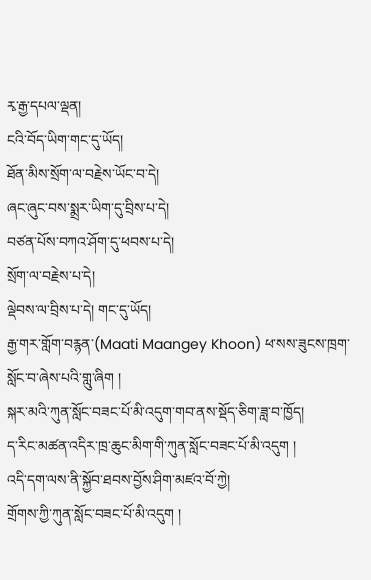རྭ་རྒྱ་དཔལ་ལྡན།
ངའི་བོད་ཡིག་གང་དུ་ཡོད།
ཐོན་མིས་སྲོག་ལ་བརྗེས་ཡོང་བ་དེ།
ཞང་ཞུང་བས་སྨྲར་ཡིག་དུ་བྲིས་པ་དེ།
བཙན་པོས་བཀའ་ཤོག་དུ་ཕབས་པ་དེ།
སྲོག་ལ་བརྗེས་པ་དེ།
ལྡེབས་ལ་བྲིས་པ་དེ། གང་དུ་ཡོད།
རྒྱ་གར་གློག་བརྙན་(Maati Maangey Khoon) ཕ་སས་ཟུངས་ཁྲག་སློང་བ་ཞེས་པའི་གླུ་ཞིག །
སྐར་མའི་ཀུན་སློང་བཟང་པོ་མི་འདུག་གབ་ནས་སྡོད་ཅིག་ཟླ་བ་ཁྱོད།
ད་རིང་མཚན་འདིར་ཁྲ་ཆུང་མིག་གི་ཀུན་སློང་བཟང་པོ་མི་འདུག །
འདི་དག་ལས་ནི་སྐྱོབ་ཐབས་བྱོས་ཤིག་མཛའ་བོ་ཀྱེ།
གྲོགས་ཀྱི་ཀུན་སློང་བཟང་པོ་མི་འདུག །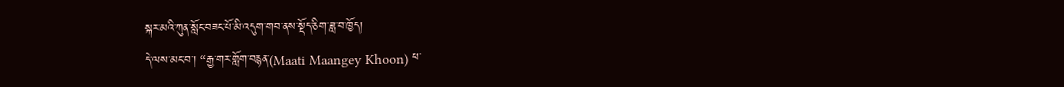སྐར་མའི་ཀུན་སློང་བཟང་པོ་མི་འདུག་གབ་ནས་སྡོད་ཅིག་ཟླ་བ་ཁྱོད།
དེ་ལས་མང་བ་། “རྒྱ་གར་གློག་བརྙན་(Maati Maangey Khoon) ཕ་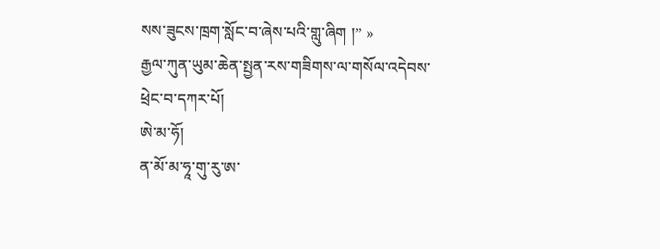སས་ཟུངས་ཁྲག་སློང་བ་ཞེས་པའི་གླུ་ཞིག །” »
རྒྱལ་ཀུན་ཡུམ་ཆེན་སྤྱན་རས་གཟིགས་ལ་གསོལ་འདེབས་ཕྲེང་བ་དཀར་པོ།
ཨེ་མ་ཧོ།
ན་མོ་མ་ཧཱ་གུ་རུ་ཨ་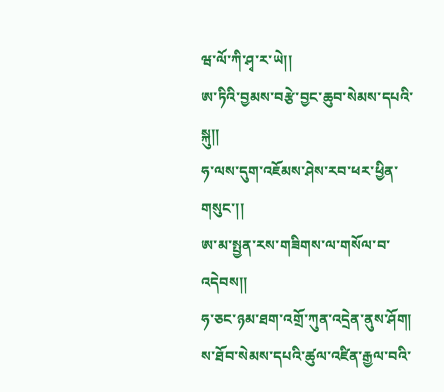ཝ་ལོ་ཀི་ཤྭ་ར་ཡེ།།
ཨ་ཏིའི་བྱམས་བརྩེ་བྱང་ཆུབ་སེམས་དཔའི་སྐུ།།
ཧ་ལས་དུག་འཇོམས་ཤེས་རབ་ཕར་ཕྱིན་གསུང་།།
ཨ་མ་སྤྱན་རས་གཟིགས་ལ་གསོལ་བ་འདེབས།།
ཧ་ཅང་ཉམ་ཐག་འགྲོ་ཀུན་འདྲེན་ནུས་ཤོག།
ས་ཐོབ་སེམས་དཔའི་ཚུལ་འཛིན་རྒྱལ་བའི་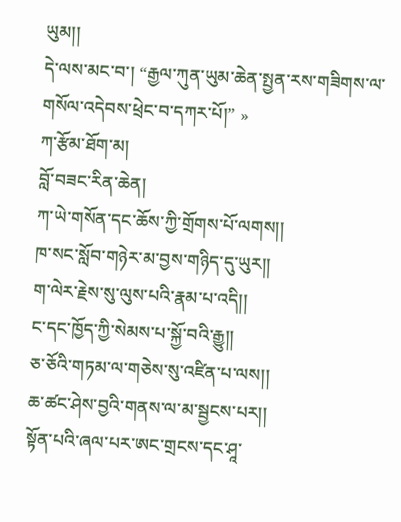ཡུམ།།
དེ་ལས་མང་བ་། “རྒྱལ་ཀུན་ཡུམ་ཆེན་སྤྱན་རས་གཟིགས་ལ་གསོལ་འདེབས་ཕྲེང་བ་དཀར་པོ།” »
ཀ་རྩོམ་ཐོག་མ།
བློ་བཟང་རིན་ཆེན།
ཀ་ཡེ་གསོན་དང་ཆོས་ཀྱི་གྲོགས་པོ་ལགས།།
ཁ་སང་སློབ་གཉེར་མ་བྱས་གཉིད་དུ་ཡུར།།
ག་ལེར་རྗེས་སུ་ལུས་པའི་རྣམ་པ་འདི།།
ང་དང་ཁྱོད་ཀྱི་སེམས་པ་སྐྱོ་བའི་རྒྱུ།།
ཅ་ཅོའི་གཏམ་ལ་གཅེས་སུ་འཛིན་པ་ལས།།
ཆ་ཚང་ཤེས་བྱའི་གནས་ལ་མ་སྦྱངས་པར།།
སྟོན་པའི་ཞལ་པར་ཨང་གྲངས་དང་ཤཱ་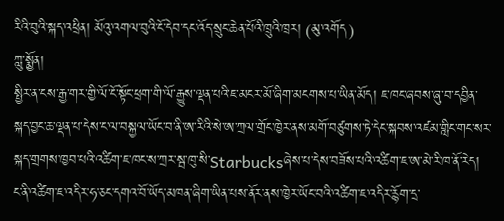རིའི་བུའི་སྐད་འཕྲིན། མོའུ་འགལ་བུའི་ངོ་དེབ་དང་འོད་སྲུང་ཆེན་པོའི་ཁྲུའི་ཁྲར། (མུ་འགོད)
ཀླུ་སྨྱོན།
སྤྱིར་ན་ངས་རྒྱ་གར་གྱི་ལོ་ངོ་སྟོང་ཕྲག་གི་ལོ་རྒྱུས་ལྡན་པའི་ཇ་མངར་མོ་ཞིག་མངགས་པ་ཡིན་མོད། ཇ་ཁང་ཞབས་ཞུ་བ་དབྱིན་སྐད་བྱང་ཆ་ལྡན་པ་དེས་ང་ལ་བསྐྱལ་ཡོང་བ་ནི་ཨ་རིའི་སེ་ཨ་ཀྲལ་གྲོང་ཁྱེར་ནས་མགོ་བཙུགས་ཏེ་དེང་སྐབས་འཛམ་གླིང་གང་སར་སྐད་གྲགས་ཁྱབ་པའི་འཚིག་ཇ་ཁང་ས་ཀྲར་སྦ་ཁུ་སི་Starbucksཞེས་པ་དེས་བཟོས་པའི་འཚིག་ཇ་ཨ་མེ་རི་ཁ་ནོ་རེད། ང་ནི་འཚིག་ཇ་འདིར་ཧ་ཅང་དགའ་བོ་ཡོད་མཁན་ཞིག་ཡིན་པས་ནོར་ནས་ཁྱེར་ཡོང་བའི་འཚིག་ཇ་འདིར་རྙོག་དྲ་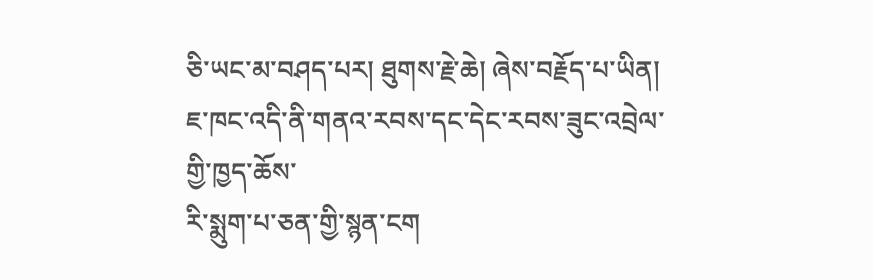ཅི་ཡང་མ་བཤད་པར། ཐུགས་རྗེ་ཆེ། ཞེས་བརྗོད་པ་ཡིན།
ཇ་ཁང་འདི་ནི་གནའ་རབས་དང་དེང་རབས་ཟུང་འབྲེལ་གྱི་ཁྱད་ཆོས་
རི་སྨུག་པ་ཅན་གྱི་སྙན་ངག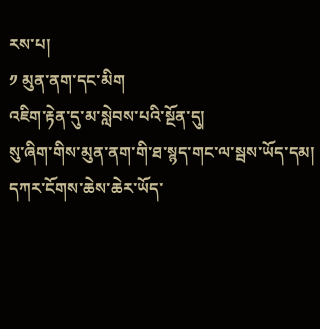རས་པ།
༡ མུན་ནག་དང་མིག
འཇིག་རྟེན་དུ་མ་སླེབས་པའི་སྔོན་དུ།
སུ་ཞིག་གིས་མུན་ནག་གི་ཐ་སྙད་གང་ལ་སྦས་ཡོད་དམ།
དཀར་ངོགས་ཆེས་ཆེར་ཡོད་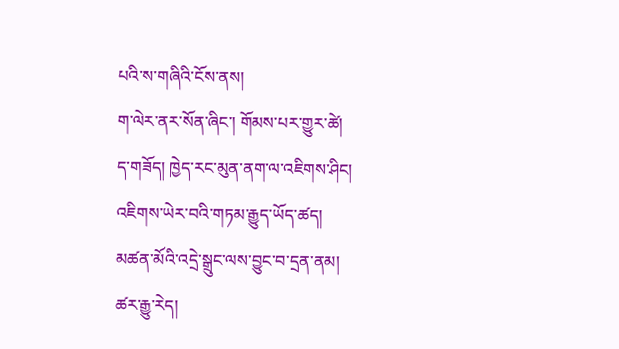པའི་ས་གཞིའི་ངོས་ནས།
ག་ལེར་ནར་སོན་ཞིང་། གོམས་པར་གྱུར་ཚེ།
ད་གཟོད། ཁྱེད་རང་མུན་ནག་ལ་འཇིགས་ཤིང།
འཇིགས་ཡེར་བའི་གཏམ་རྒྱུད་ཡོད་ཚད།
མཚན་མོའི་འདྲེ་སྒྲུང་ལས་བྱུང་བ་དྲན་ནམ།
ཚར་རྒྱུ་རེད།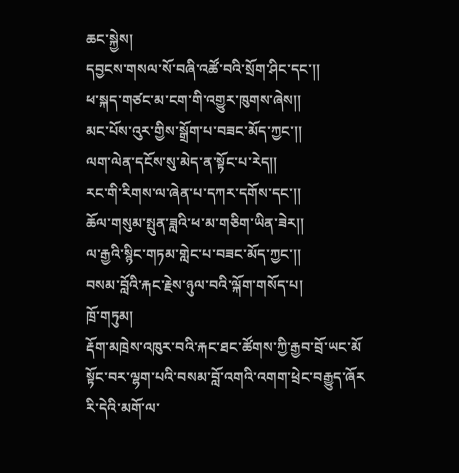ཆང་སྐྱེས།
དབྱངས་གསལ་སོ་བཞི་འཚོ་བའི་སྲོག་ཤིང་དང་།།
ཕ་སྐད་གཙང་མ་ངག་གི་འགྱུར་ཁུགས་ཞེས།།
མང་པོས་འུར་གྱིས་སྒྲོག་པ་བཟང་མོད་ཀྱང་།།
ལག་ལེན་དངོས་སུ་མེད་ན་སྟོང་པ་རེད།།
རང་གི་རིགས་ལ་ཞེན་པ་དཀར་དགོས་དང་།།
ཆོལ་གསུམ་སྤུན་ཟླའི་ཕ་མ་གཅིག་ཡིན་ཟེར།།
ལ་རྒྱའི་སྙིང་གཏམ་གླེང་པ་བཟང་མོད་ཀྱང་།།
བསམ་བློའི་རྐང་རྗེས་ཉུལ་བའི་ལྐོག་གསོད་པ།
ཁྲོ་གཏུམ།
རྡོག་མཁྲེས་འཁུར་བའི་རྐང་ཐང་ཚོགས་ཀྱི་རྒྱབ་བྲོ་ཡང་མོ
སྟོང་བར་ལྷག་པའི་བསམ་བློ་འགའི་འགག་ཕྲེང་བརྒྱུད་ཞོར
རི་དེའི་མགོ་ལ་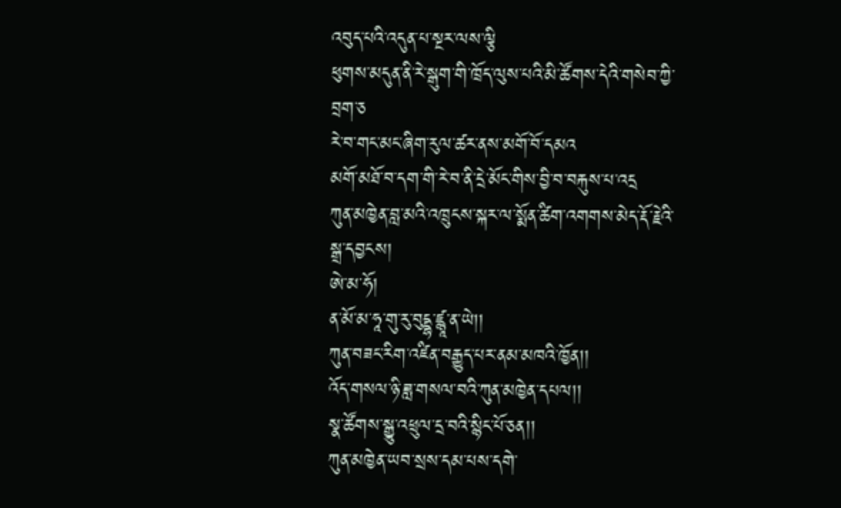འབུད་པའི་འདུན་པ་སྔར་ལས་ལྕི
ཕུགས་མདུན་ནི་རེ་སྒུག་གི་ཁྲོད་ལུས་པའི་མི་ཚོགས་དེའི་གསེབ་ཀྱི་བྲག་ཅ
རེ་བ་གང་མང་ཞིག་རུལ་ཚར་ནས་མགོ་བོ་དམའ
མགོ་མཐོ་བ་དག་གི་རེ་བ་ནི་དྲེ་མོང་གིས་བྱི་བ་བརྐུས་པ་འདྲ
ཀུན་མཁྱེན་བླ་མའི་འཁྲུངས་སྐར་ལ་སྨོན་ཚིག་འགགས་མེད་རྡོ་རྗེའི་སྒྲ་དབྱངས།
ཨེ་མ་ཧོ།
ན་མོ་མ་ཧཱ་གུ་རུ་བུདྡྷ་ཛྙཱ་ན་ཡེ།།
ཀུན་བཟང་རིག་འཛིན་བརྒྱུད་པར་ནམ་མཁའི་ཁྱོན།།
འོད་གསལ་ཉི་ཟླ་གསལ་བའི་ཀུན་མཁྱེན་དཔལ།།
སྣ་ཚོགས་སྒྱུ་འཕྲུལ་དྲ་བའི་སྙིང་པོ་ཅན།།
ཀུན་མཁྱེན་ཡབ་སྲས་དམ་པས་དགེ་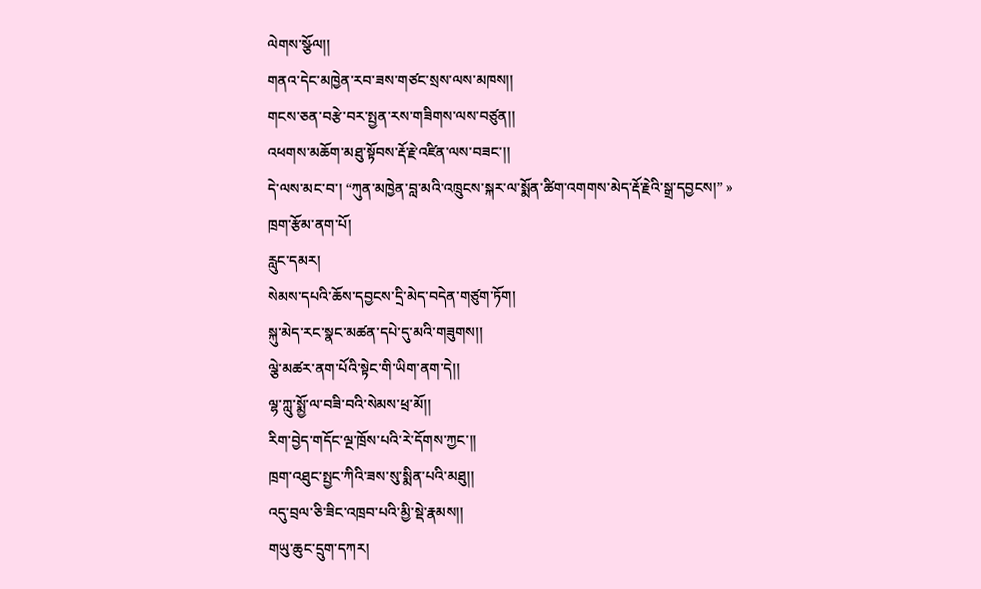ལེགས་སྩོལ།།
གནའ་དེང་མཁྱེན་རབ་ཟས་གཙང་སྲས་ལས་མཁས།།
གངས་ཅན་བརྩེ་བར་སྤྱན་རས་གཟིགས་ལས་བཙུན།།
འཕགས་མཆོག་མཐུ་སྟོབས་རྡོ་རྗེ་འཛིན་ལས་བཟང་།།
དེ་ལས་མང་བ་། “ཀུན་མཁྱེན་བླ་མའི་འཁྲུངས་སྐར་ལ་སྨོན་ཚིག་འགགས་མེད་རྡོ་རྗེའི་སྒྲ་དབྱངས།” »
ཁྲག་རྩོམ་ནག་པོ།
རླུང་དམར།
སེམས་དཔའི་ཆོས་དབྱངས་དྲི་མེད་བདེན་གཙུག་ཏོག།
སྐུ་མེད་རང་སྣང་མཚན་དཔེ་དུ་མའི་གཟུགས།།
ལྕེ་མཚར་ནག་པོའི་སྟེང་གི་ཡིག་ནག་དེ།།
ལྷ་ཀླུ་སྨྱོ་ལ་བཟི་བའི་སེམས་ཕྲ་མོ།།
རིག་བྱེད་གདོང་ལྔ་ཁྲོས་པའི་རེ་དོགས་ཀྱང་།།
ཁྲག་འཐུང་སྤྱང་ཀིའི་ཟས་སུ་སྨིན་པའི་མཐུ།།
འདུ་བྲལ་ཅི་ཟིང་འཁྲབ་པའི་མྱི་སྡེ་རྣམས།།
གཡུ་ཆུང་དྲུག་དཀར།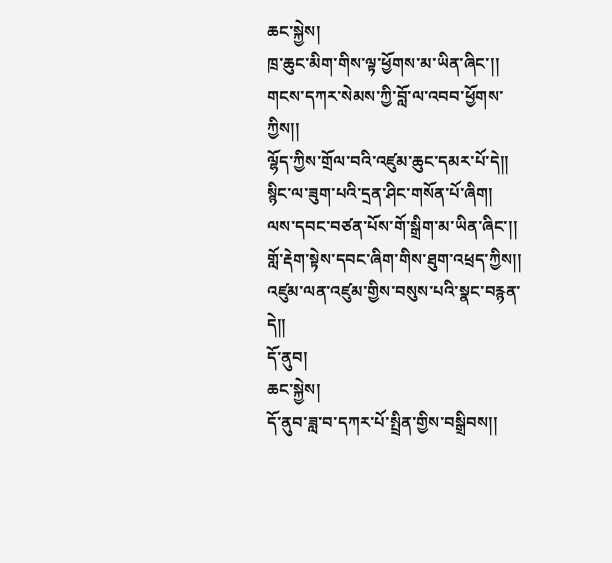ཆང་སྐྱེས།
ཁྲ་ཆུང་མིག་གིས་ལྟ་ཕྱོགས་མ་ཡིན་ཞིང་།།
གངས་དཀར་སེམས་ཀྱི་བློ་ལ་འབབ་ཕྱོགས་ཀྱིས།།
ལྷོད་ཀྱིས་གྲོལ་བའི་འཛུམ་ཆུང་དམར་པོ་དེ།།
སྙིང་ལ་ཟུག་པའི་དྲན་ཤིང་གསོན་པོ་ཞིག།
ལས་དབང་བཙན་པོས་གོ་སྒྲིག་མ་ཡིན་ཞིང་།།
གློ་རྡེག་སྟེས་དབང་ཞིག་གིས་ཐུག་འཕྲད་ཀྱིས།།
འཛུམ་ལན་འཛུམ་གྱིས་བསུས་པའི་སྣང་བརྙན་དེ།།
དོ་ནུབ།
ཆང་སྐྱེས།
དོ་ནུབ་ཟླ་བ་དཀར་པོ་སྤྲིན་གྱིས་བསྒྲིབས།།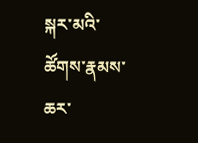སྐར་མའི་ཚོགས་རྣམས་ཆར་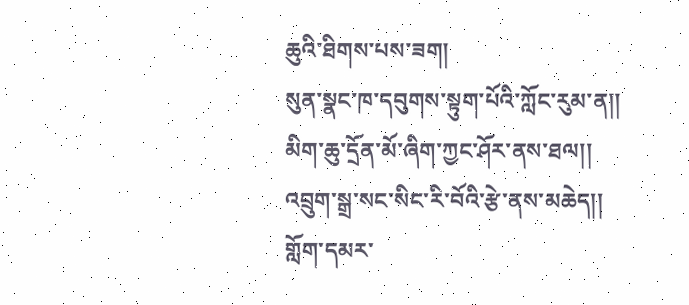ཆུའི་ཐིགས་པས་ཟག།
སུན་སྣང་ཁ་དབུགས་སྟུག་པོའི་ཀློང་རུམ་ན།།
མིག་ཆུ་དྲོན་མོ་ཞིག་ཀྱང་ཤོར་ནས་ཐལ།།
འབྲུག་སྒྲ་སང་སིང་རི་བོའི་རྩེ་ནས་མཆེད།།
གློག་དམར་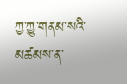ཀྱ་ཀྱུ་གནམ་སའི་མཚམས་ན་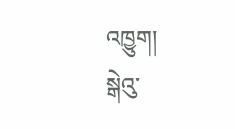འཁྱུག།
སྒེའུ་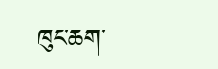ཁུང་ཆག་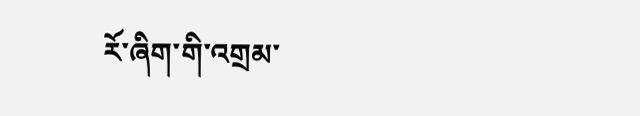རོ་ཞིག་གི་འགྲམ་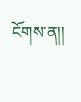ངོགས་ན།།